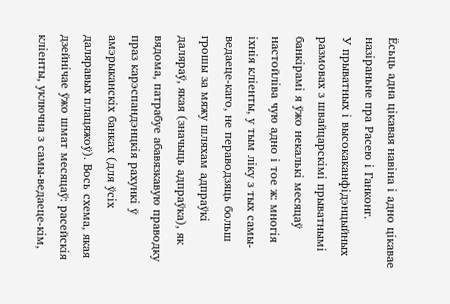Ёсьць адна цікавая навіна і адно цікавае назіраньне пра Расею і Ганконг.
У прыватных і высокаканфідэнцыйных размовах з швайцарскімі прыватнымі банкірамі я ўжо некалькі месяцаў настойліва чую адно і тое ж: многія іхнія кліенты, у тым ліку з тых самы-ведаеце-каго, не пераводзяць больш грошы за мяжу шляхам адпраўкі даляраў, якая (значыць адпраўка), як вядома, патрабуе абавязкавую праводку праз карэспандэнцкія рахункі ў амэрыканскіх банках (для ўсіх даляравых плацяжоў). Вось схема, якая дзейнічае ўжо шмат месяцаў: расейскія кліенты, уключна з самы-ведаеце-кім,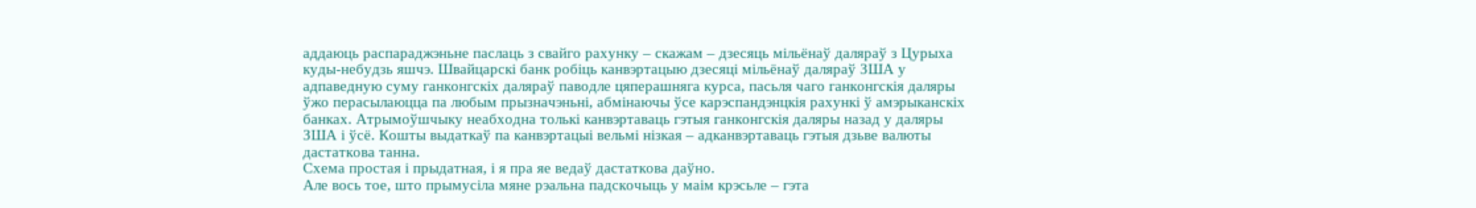аддаюць распараджэньне паслаць з свайго рахунку – скажам – дзесяць мільёнаў даляраў з Цурыха куды-небудзь яшчэ. Швайцарскі банк робіць канвэртацыю дзесяці мільёнаў даляраў ЗША у адпаведную суму ганконгскіх даляраў паводле цяперашняга курса, пасьля чаго ганконгскія даляры ўжо перасылаюцца па любым прызначэньні, абмінаючы ўсе карэспандэнцкія рахункі ў амэрыканскіх банках. Атрымоўшчыку неабходна толькі канвэртаваць гэтыя ганконгскія даляры назад у даляры ЗША і ўсё. Кошты выдаткаў па канвэртацыі вельмі нізкая – адканвэртаваць гэтыя дзьве валюты дастаткова танна.
Схема простая і прыдатная, і я пра яе ведаў дастаткова даўно.
Але вось тое, што прымусіла мяне рэальна падскочыць у маім крэсьле – гэта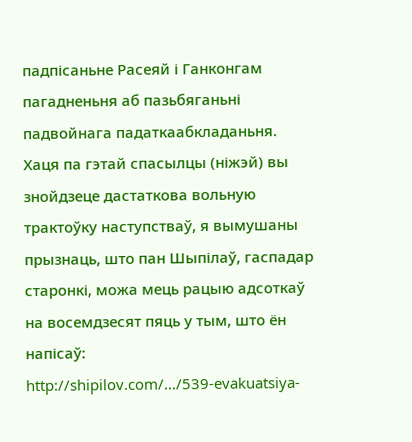падпісаньне Расеяй і Ганконгам пагадненьня аб пазьбяганьні падвойнага падаткаабкладаньня.
Хаця па гэтай спасылцы (ніжэй) вы знойдзеце дастаткова вольную трактоўку наступстваў, я вымушаны прызнаць, што пан Шыпілаў, гаспадар старонкі, можа мець рацыю адсоткаў на восемдзесят пяць у тым, што ён напісаў:
http://shipilov.com/…/539-evakuatsiya-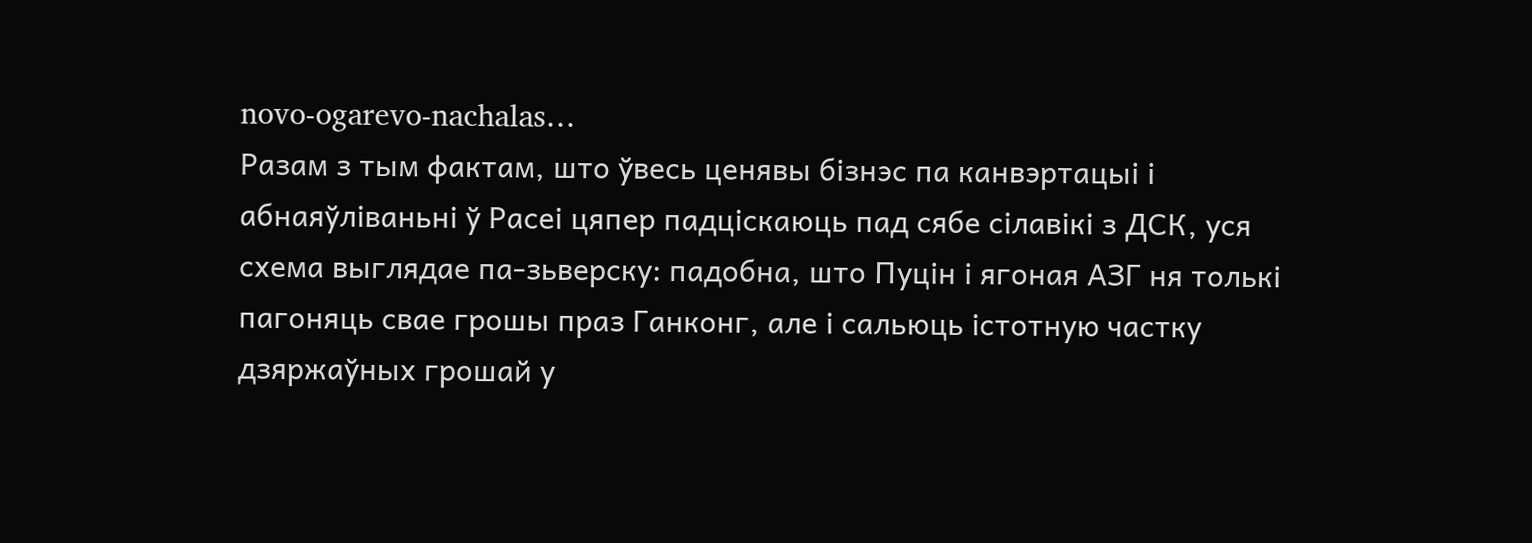novo-ogarevo-nachalas…
Разам з тым фактам, што ўвесь ценявы бізнэс па канвэртацыі і абнаяўліваньні ў Расеі цяпер падціскаюць пад сябе сілавікі з ДСК, уся схема выглядае па-зьверску: падобна, што Пуцін і ягоная АЗГ ня толькі пагоняць свае грошы праз Ганконг, але і сальюць істотную частку дзяржаўных грошай у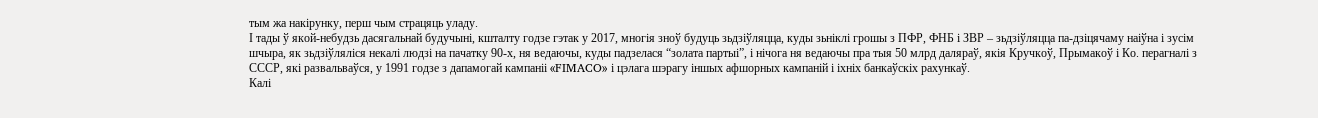тым жа накірунку, перш чым страцяць уладу.
І тады ў якой-небудзь дасягальнай будучыні, кшталту годзе гэтак у 2017, многія зноў будуць зьдзіўляцца, куды зьніклі грошы з ПФР, ФНБ і ЗВР – зьдзіўляцца па-дзіцячаму наіўна і зусім шчыра, як зьдзіўляліся некалі людзі на пачатку 90-х, ня ведаючы, куды падзелася “золата партыі”, і нічога ня ведаючы пра тыя 50 млрд даляраў, якія Кручкоў, Прымакоў і Ко. перагналі з СССР, які развальваўся, у 1991 годзе з дапамогай кампаніі «FIMACO» і цэлага шэрагу іншых афшорных кампаній і іхніх банкаўскіх рахункаў.
Калі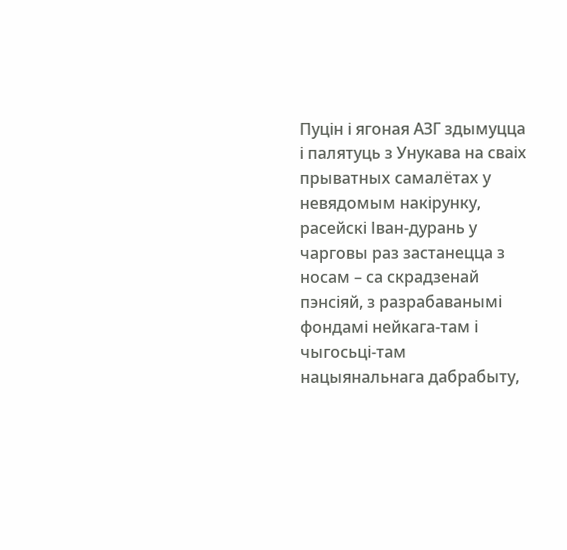Пуцін і ягоная АЗГ здымуцца і палятуць з Унукава на сваіх прыватных самалётах у невядомым накірунку, расейскі Іван-дурань у чарговы раз застанецца з носам – са скрадзенай пэнсіяй, з разрабаванымі фондамі нейкага-там і чыгосьці-там нацыянальнага дабрабыту,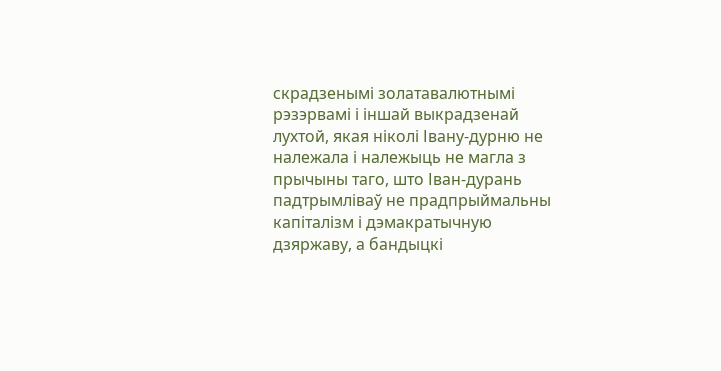скрадзенымі золатавалютнымі рэзэрвамі і іншай выкрадзенай лухтой, якая ніколі Івану-дурню не належала і належыць не магла з прычыны таго, што Іван-дурань падтрымліваў не прадпрыймальны капіталізм і дэмакратычную дзяржаву, а бандыцкі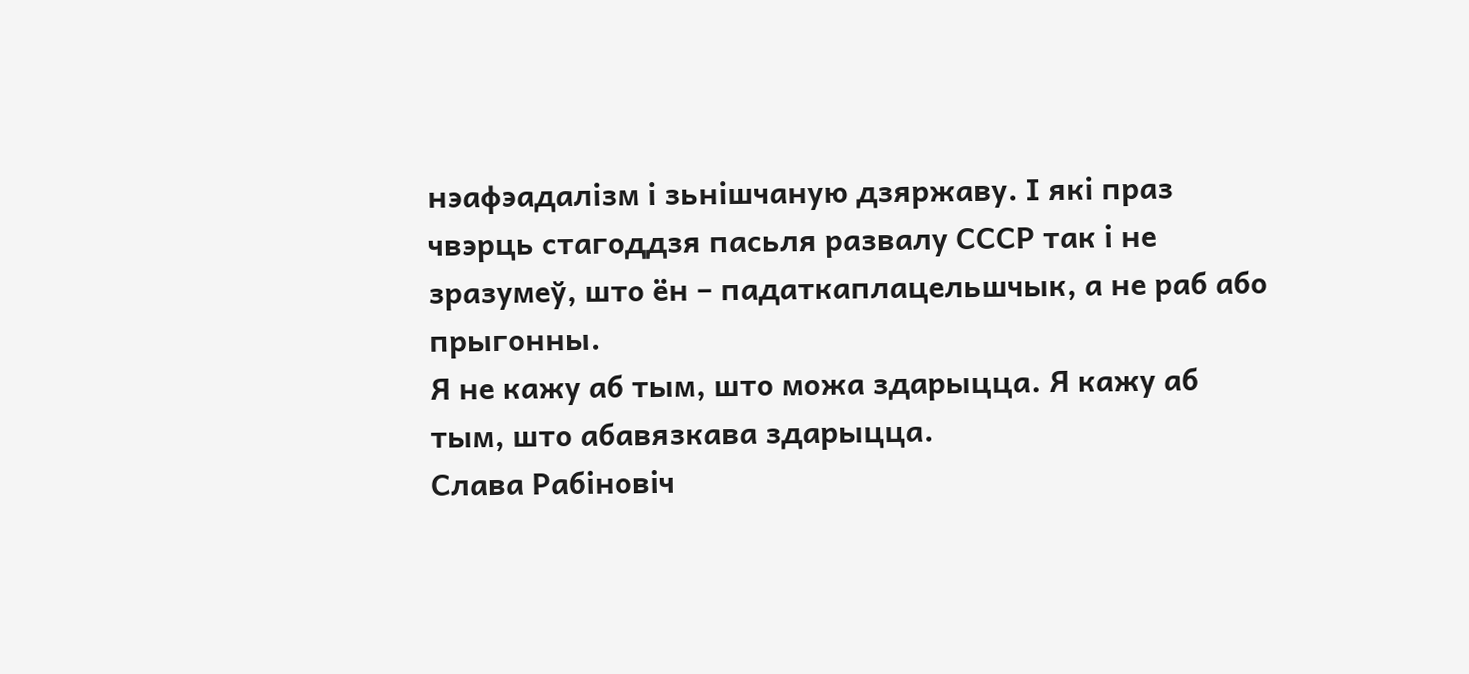нэафэадалізм і зьнішчаную дзяржаву. І які праз чвэрць стагоддзя пасьля развалу СССР так і не зразумеў, што ён – падаткаплацельшчык, а не раб або прыгонны.
Я не кажу аб тым, што можа здарыцца. Я кажу аб тым, што абавязкава здарыцца.
Слава Рабіновіч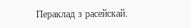Пераклад з расейскай.